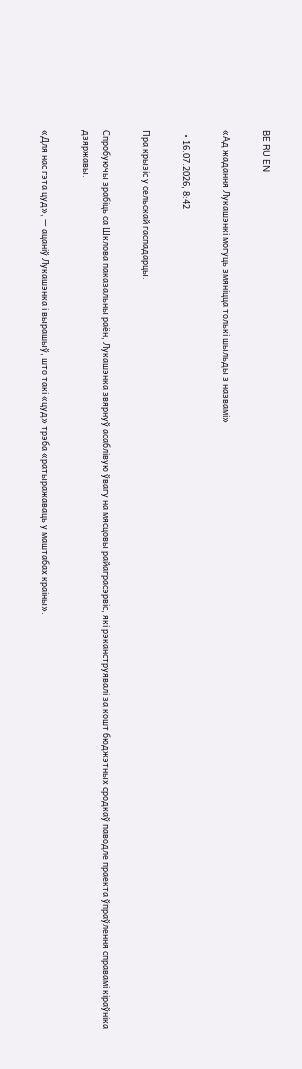BE RU EN

«Ад жадання Лукашэнкі могуць змяніцца толькі шыльды з назвамі»

  • 16.07.2026, 8:42

Пра крызіс у сельскай гаспадарцы.

Спробуючы зрабіць са Шклова паказальны раён, Лукашэнка звярнуў асаблівую ўвагу на мясцовы райаграсэрвіс, які рэканструявалі за кошт бюджэтных сродкаў паводле праекта ўпраўлення справамі кіраўніка дзяржавы.

«Для нас гэта цуд», — ацаніў Лукашэнка і вырашыў, што такі «цуд» трэба «ратыражаваць у маштабах краіны».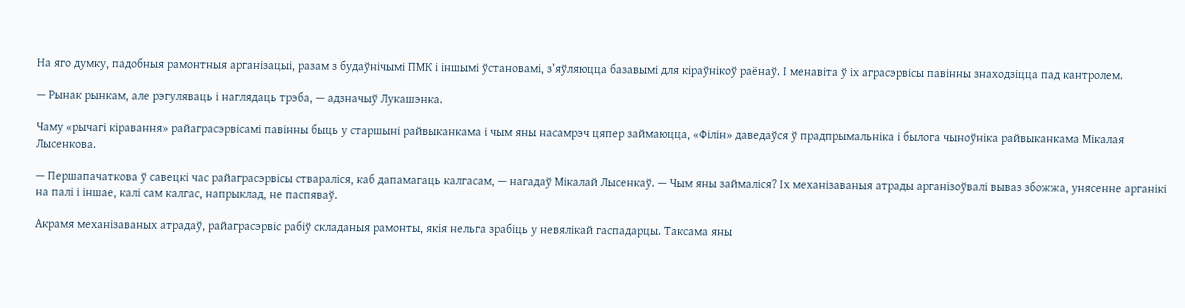На яго думку, падобныя рамонтныя арганізацыі, разам з будаўнічымі ПМК і іншымі ўстановамі, з’яўляюцца базавымі для кіраўнікоў раёнаў. І менавіта ў іх аграсэрвісы павінны знаходзіцца пад кантролем.

— Рынак рынкам, але рэгуляваць і наглядаць трэба, — адзначыў Лукашэнка.

Чаму «рычагі кіравання» райаграсэрвісамі павінны быць у старшыні райвыканкама і чым яны насамрэч цяпер займаюцца, «Філін» даведаўся ў прадпрымальніка і былога чыноўніка райвыканкама Мікалая Лысенкова.

— Першапачаткова ў савецкі час райаграсэрвісы ствараліся, каб дапамагаць калгасам, — нагадаў Мікалай Лысенкаў. — Чым яны займаліся? Іх механізаваныя атрады арганізоўвалі вываз збожжа, унясенне арганікі на палі і іншае, калі сам калгас, напрыклад, не паспяваў.

Акрамя механізаваных атрадаў, райаграсэрвіс рабіў складаныя рамонты, якія нельга зрабіць у невялікай гаспадарцы. Таксама яны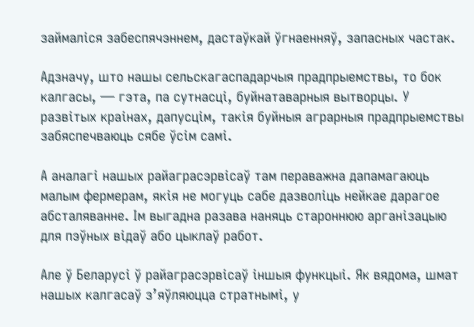займаліся забеспячэннем, дастаўкай ўгнаенняў, запасных частак.

Адзначу, што нашы сельскагаспадарчыя прадпрыемствы, то бок калгасы, — гэта, па сутнасці, буйнатаварныя вытворцы. У развітых краінах, дапусцім, такія буйныя аграрныя прадпрыемствы забяспечваюць сябе ўсім самі.

А аналагі нашых райаграсэрвісаў там пераважна дапамагаюць малым фермерам, якія не могуць сабе дазволіць нейкае дарагое абсталяванне. Ім выгадна разава наняць староннюю арганізацыю для пэўных відаў або цыклаў работ.

Але ў Беларусі ў райаграсэрвісаў іншыя функцыі. Як вядома, шмат нашых калгасаў з’яўляюцца стратнымі, у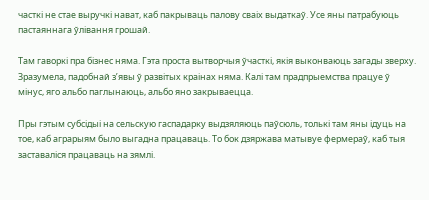часткі не стае выручкі нават, каб пакрываць палову сваіх выдаткаў. Усе яны патрабуюць пастаяннага ўлівання грошай.

Там гаворкі пра бізнес няма. Гэта проста вытворчыя ўчасткі, якія выконваюць загады зверху. Зразумела, падобнай з’явы ў развітых краінах няма. Калі там прадпрыемства працуе ў мінус, яго альбо паглынаюць, альбо яно закрываецца.

Пры гэтым субсідыі на сельскую гаспадарку выдзяляюць паўсюль, толькі там яны ідуць на тое, каб аграрыям было выгадна працаваць. То бок дзяржава матывуе фермераў, каб тыя заставаліся працаваць на зямлі.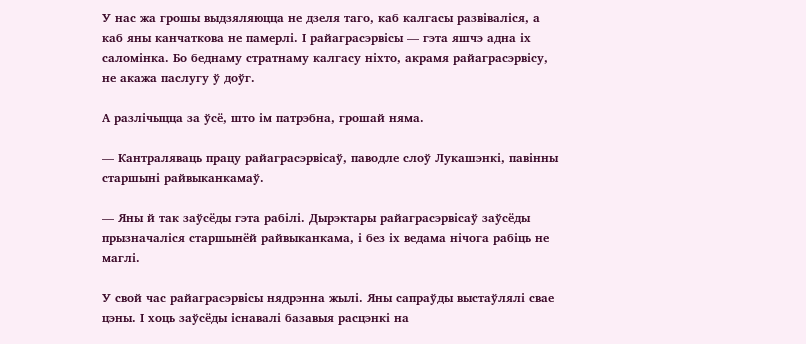У нас жа грошы выдзяляюцца не дзеля таго, каб калгасы развіваліся, а каб яны канчаткова не памерлі. І райаграсэрвісы — гэта яшчэ адна іх саломінка. Бо беднаму стратнаму калгасу ніхто, акрамя райаграсэрвісу, не акажа паслугу ў доўг.

А разлічыцца за ўсё, што ім патрэбна, грошай няма.

— Кантраляваць працу райаграсэрвісаў, паводле слоў Лукашэнкі, павінны старшыні райвыканкамаў.

— Яны й так заўсёды гэта рабілі. Дырэктары райаграсэрвісаў заўсёды прызначаліся старшынёй райвыканкама, і без іх ведама нічога рабіць не маглі.

У свой час райаграсэрвісы нядрэнна жылі. Яны сапраўды выстаўлялі свае цэны. І хоць заўсёды існавалі базавыя расцэнкі на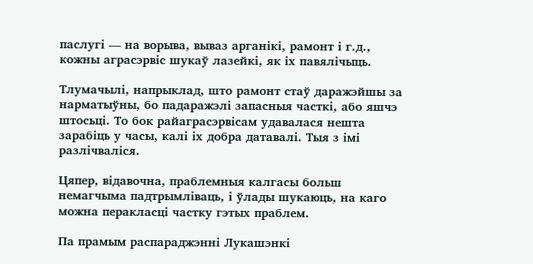паслугі — на ворыва, вываз арганікі, рамонт і г.д., кожны аграсэрвіс шукаў лазейкі, як іх павялічыць.

Тлумачылі, напрыклад, што рамонт стаў даражэйшы за нарматыўны, бо падаражэлі запасныя часткі, або яшчэ штосьці. То бок райаграсэрвісам удавалася нешта зарабіць у часы, калі іх добра датавалі. Тыя з імі разлічваліся.

Цяпер, відавочна, праблемныя калгасы больш немагчыма падтрымліваць, і ўлады шукаюць, на каго можна перакласці частку гэтых праблем.

Па прамым распараджэнні Лукашэнкі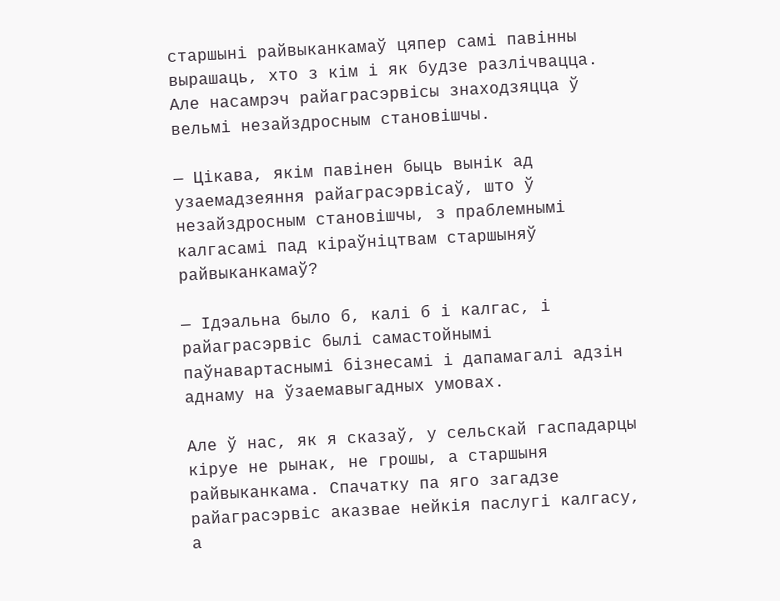старшыні райвыканкамаў цяпер самі павінны вырашаць, хто з кім і як будзе разлічвацца. Але насамрэч райаграсэрвісы знаходзяцца ў вельмі незайздросным становішчы.

— Цікава, якім павінен быць вынік ад узаемадзеяння райаграсэрвісаў, што ў незайздросным становішчы, з праблемнымі калгасамі пад кіраўніцтвам старшыняў райвыканкамаў?

— Ідэальна было б, калі б і калгас, і райаграсэрвіс былі самастойнымі паўнавартаснымі бізнесамі і дапамагалі адзін аднаму на ўзаемавыгадных умовах.

Але ў нас, як я сказаў, у сельскай гаспадарцы кіруе не рынак, не грошы, а старшыня райвыканкама. Спачатку па яго загадзе райаграсэрвіс аказвае нейкія паслугі калгасу, а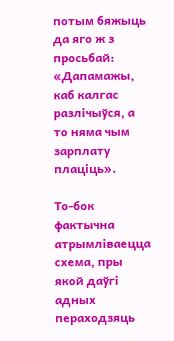потым бяжыць да яго ж з просьбай: «Дапамажы, каб калгас разлічыўся, а то няма чым зарплату плаціць».

То-бок фактычна атрымліваецца схема, пры якой даўгі адных пераходзяць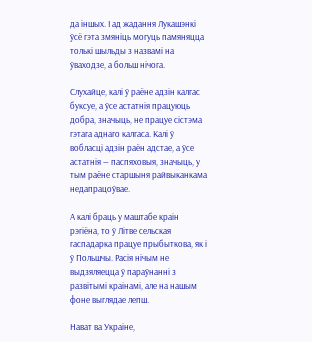да іншых. І ад жадання Лукашэнкі ўсё гэта змяніць могуць памяняцца толькі шыльды з назвамі на ўваходзе, а больш нічога.

Слухайце, калі ў раёне адзін калгас буксуе, а ўсе астатнія працуюць добра, значыць, не працуе сістэма гэтага аднаго калгаса. Калі ў вобласці адзін раён адстае, а ўсе астатнія — паспяховыя, значыць, у тым раёне старшыня райвыканкама недапрацоўвае.

А калі браць у маштабе краін рэгіёна, то ў Літве сельская гаспадарка працуе прыбыткова, як і ў Польшчы. Расія нічым не выдзяляецца ў параўнанні з развітымі краінамі, але на нашым фоне выглядае лепш.

Нават ва Украіне,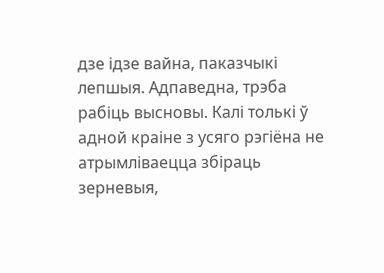дзе ідзе вайна, паказчыкі лепшыя. Адпаведна, трэба рабіць высновы. Калі толькі ў адной краіне з усяго рэгіёна не атрымліваецца збіраць зерневыя,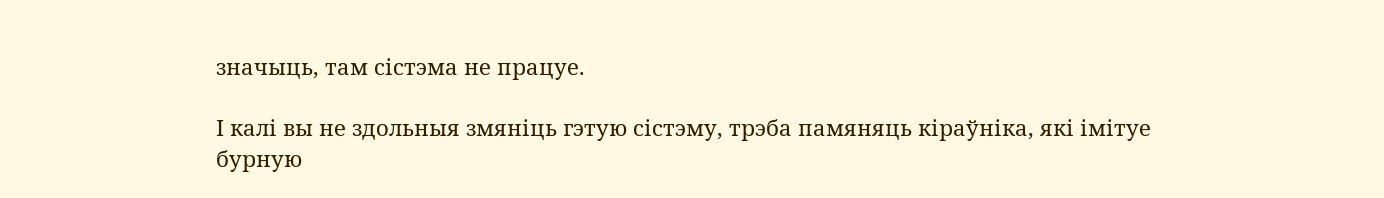значыць, там сістэма не працуе.

І калі вы не здольныя змяніць гэтую сістэму, трэба памяняць кіраўніка, які імітуе бурную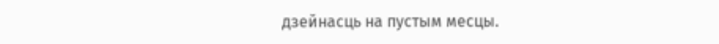дзейнасць на пустым месцы.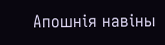Апошнія навіны